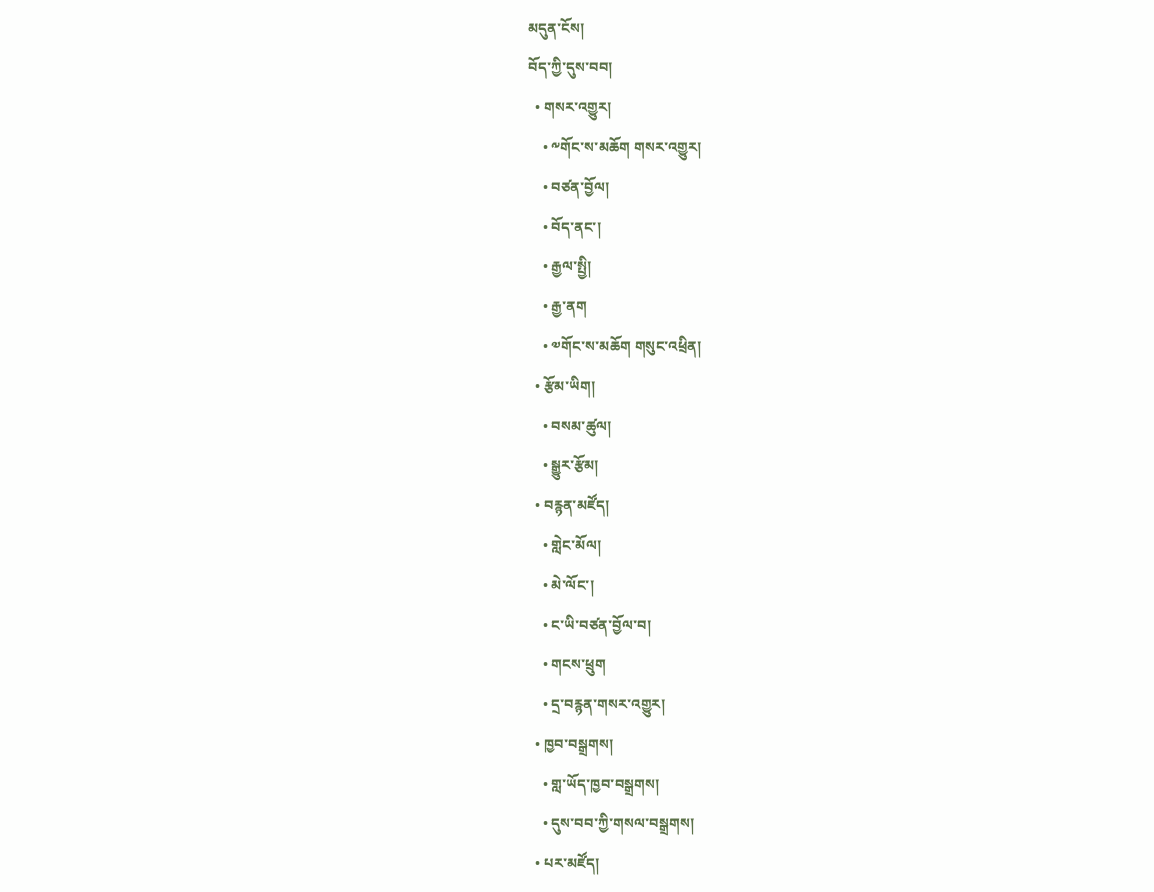མདུན་ངོས།
བོད་ཀྱི་དུས་བབ།
  • གསར་འགྱུར།
    • ༸གོང་ས་མཆོག གསར་འགྱུར།
    • བཙན་བྱོལ།
    • བོད་ནང་།
    • རྒྱལ་སྤྱི།
    • རྒྱ་ནག
    • ༧གོང་ས་མཆོག གསུང་འཕྲིན།
  • རྩོམ་ཡིག།
    • བསམ་ཚུལ།
    • སྒྱུར་རྩོམ།
  • བརྙན་མཛོད།
    • གླེང་མོལ།
    • མེ་ལོང་།
    • ང་ཡི་བཙན་བྱོལ་བ།
    • གངས་ཕྲུག
    • དྲ་བརྙན་གསར་འགྱུར།
  • ཁྱབ་བསྒྲགས།
    • གླ་ཡོད་ཁྱབ་བསྒྲགས།
    • དུས་བབ་ཀྱི་གསལ་བསྒྲགས།
  • པར་མཛོད།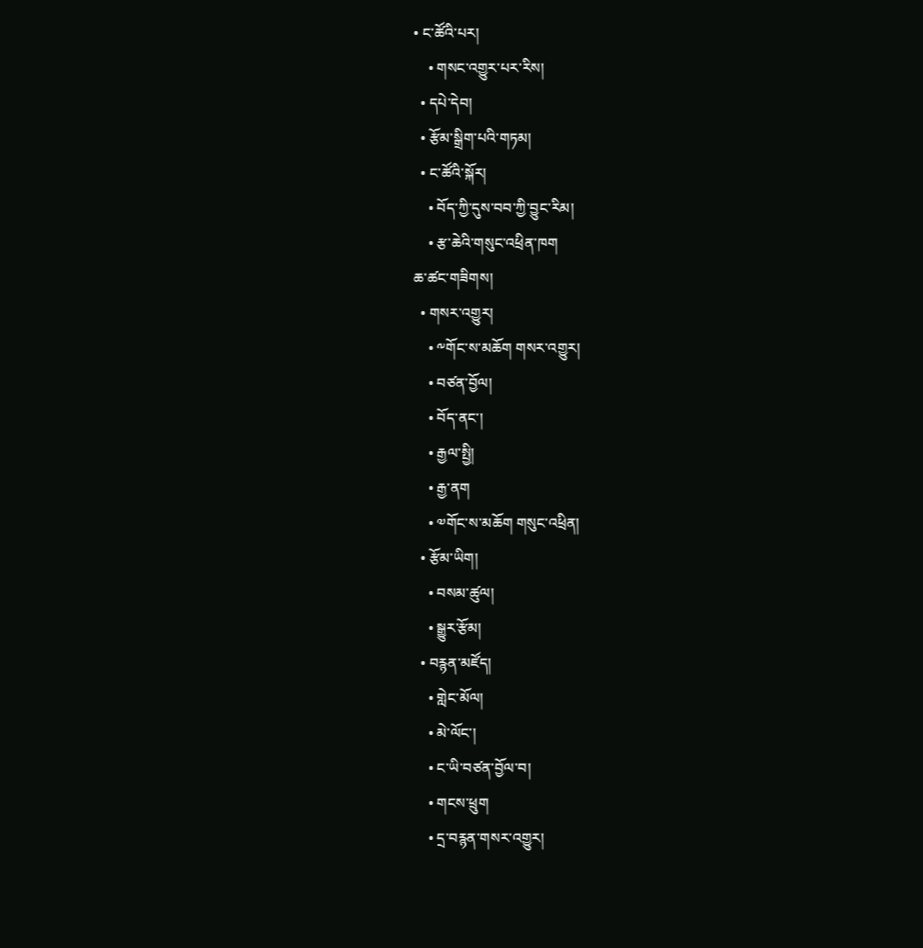• ང་ཚོའི་པར།
    • གསང་འགྱུར་པར་རིས།
  • དཔེ་དེབ།
  • རྩོམ་སྒྲིག་པའི་གཏམ།
  • ང་ཚོའི་སྐོར།
    • བོད་ཀྱི་དུས་བབ་ཀྱི་བྱུང་རིམ།
    • རྩ་ཆེའི་གསུང་འཕྲིན་ཁག
ཆ་ཚང་གཟིགས།
  • གསར་འགྱུར།
    • ༸གོང་ས་མཆོག གསར་འགྱུར།
    • བཙན་བྱོལ།
    • བོད་ནང་།
    • རྒྱལ་སྤྱི།
    • རྒྱ་ནག
    • ༧གོང་ས་མཆོག གསུང་འཕྲིན།
  • རྩོམ་ཡིག།
    • བསམ་ཚུལ།
    • སྒྱུར་རྩོམ།
  • བརྙན་མཛོད།
    • གླེང་མོལ།
    • མེ་ལོང་།
    • ང་ཡི་བཙན་བྱོལ་བ།
    • གངས་ཕྲུག
    • དྲ་བརྙན་གསར་འགྱུར།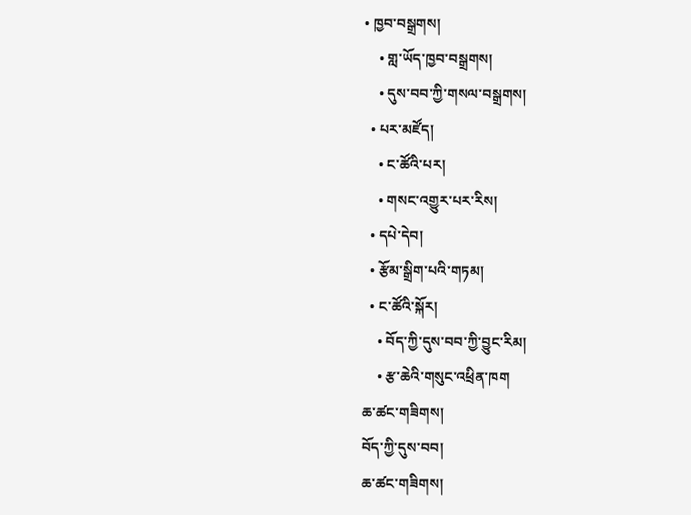• ཁྱབ་བསྒྲགས།
    • གླ་ཡོད་ཁྱབ་བསྒྲགས།
    • དུས་བབ་ཀྱི་གསལ་བསྒྲགས།
  • པར་མཛོད།
    • ང་ཚོའི་པར།
    • གསང་འགྱུར་པར་རིས།
  • དཔེ་དེབ།
  • རྩོམ་སྒྲིག་པའི་གཏམ།
  • ང་ཚོའི་སྐོར།
    • བོད་ཀྱི་དུས་བབ་ཀྱི་བྱུང་རིམ།
    • རྩ་ཆེའི་གསུང་འཕྲིན་ཁག
ཆ་ཚང་གཟིགས།
བོད་ཀྱི་དུས་བབ།
ཆ་ཚང་གཟིགས།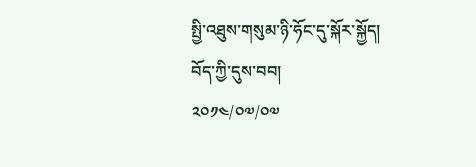སྤྱི་འཐུས་གསུམ་ཉི་ཧོང་དུ་སྐོར་སྐྱོད།
བོད་ཀྱི་དུས་བབ།
༢༠༡༤/༠༧/༠༧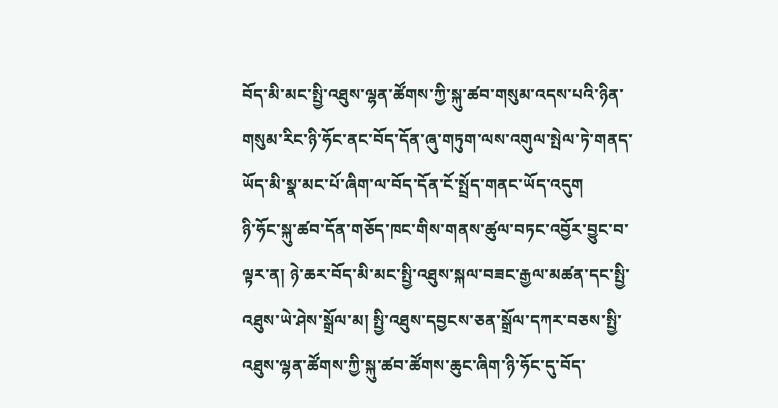བོད་མི་མང་སྤྱི་འཐུས་ལྷན་ཚོགས་ཀྱི་སྐུ་ཚབ་གསུམ་འདས་པའི་ཉིན་གསུམ་རིང་ཉི་ཧོང་ནང་བོད་དོན་ཞུ་གཏུག་ལས་འགུལ་སྤེལ་ཏེ་གནད་ཡོད་མི་སྣ་མང་པོ་ཞིག་ལ་བོད་དོན་ངོ་སྤྲོད་གནང་ཡོད་འདུག
ཉི་ཧོང་སྐུ་ཚབ་དོན་གཅོད་ཁང་གིས་གནས་ཚུལ་བཏང་འབྱོར་བྱུང་བ་ལྟར་ན། ཉེ་ཆར་བོད་མི་མང་སྤྱི་འཐུས་སྐལ་བཟང་རྒྱལ་མཚན་དང་སྤྱི་འཐུས་ཡེ་ཤེས་སྒྲོལ་མ། སྤྱི་འཐུས་དབྱངས་ཅན་སྒྲོལ་དཀར་བཅས་སྤྱི་འཐུས་ལྷན་ཚོགས་ཀྱི་སྐུ་ཚབ་ཚོགས་ཆུང་ཞིག་ཉི་ཧོང་དུ་བོད་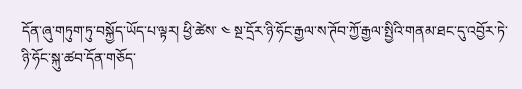དོན་ཞུ་གཏུག་ཏུ་བསྐྱོད་ཡོད་པ་ལྟར། ཕྱི་ཚེས་ ༤ སྔ་དྲོར་ཉི་ཧོང་རྒྱལ་ས་ཊོབ་ཀྱོ་རྒྱལ་སྤྱིའི་གནམ་ཐང་དུ་འབྱོར་ཏེ་ཉི་ཧོང་སྐུ་ཚབ་དོན་གཅོད་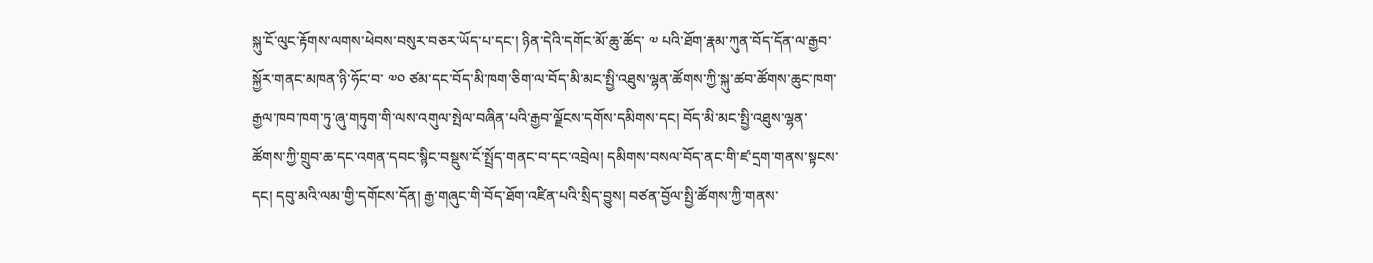སྐུ་ངོ་ལུང་རྟོགས་ལགས་ཕེབས་བསུར་བཅར་ཡོད་པ་དང་། ཉིན་དེའི་དགོང་མོ་ཆུ་ཚོད་ ༧ པའི་ཐོག་རྣམ་ཀུན་བོད་དོན་ལ་རྒྱབ་སྐྱོར་གནང་མཁན་ཉི་ཧོང་བ་ ༧༠ ཙམ་དང་བོད་མི་ཁག་ཅིག་ལ་བོད་མི་མང་སྤྱི་འཐུས་ལྷན་ཚོགས་ཀྱི་སྐུ་ཚབ་ཚོགས་ཆུང་ཁག་རྒྱལ་ཁབ་ཁག་ཏུ་ཞུ་གཏུག་གི་ལས་འགུལ་སྤེལ་བཞིན་པའི་རྒྱབ་ལྗོངས་དགོས་དམིགས་དང། བོད་མི་མང་སྤྱི་འཐུས་ལྷན་ཚོགས་ཀྱི་གྲུབ་ཆ་དང་འགན་དབང་སྙིང་བསྡུས་ངོ་སྤྲོད་གནང་བ་དང་འབྲེལ། དམིགས་བསལ་བོད་ནང་གི་ཛ་དྲག་གནས་སྟངས་དང། དབུ་མའི་ལམ་གྱི་དགོངས་དོན། རྒྱ་གཞུང་གི་བོད་ཐོག་འཛིན་པའི་སྲིད་བྱུས། བཙན་བྱོལ་སྤྱི་ཚོགས་ཀྱི་གནས་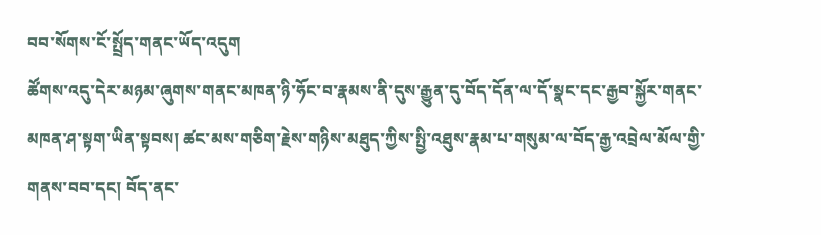བབ་སོགས་ངོ་སྤྲོད་གནང་ཡོད་འདུག
ཚོགས་འདུ་དེར་མཉམ་ཞུགས་གནང་མཁན་ཉི་ཧོང་བ་རྣམས་ནི་དུས་རྒྱུན་དུ་བོད་དོན་ལ་དོ་སྣང་དང་རྒྱབ་སྐྱོར་གནང་མཁན་ཤ་སྟག་ཡིན་སྟབས། ཚང་མས་གཅིག་རྗེས་གཉིས་མཐུད་ཀྱིས་སྤྱི་འཐུས་རྣམ་པ་གསུམ་ལ་བོད་རྒྱ་འབྲེལ་མོལ་གྱི་གནས་བབ་དང། བོད་ནང་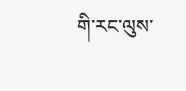གི་རང་ལུས་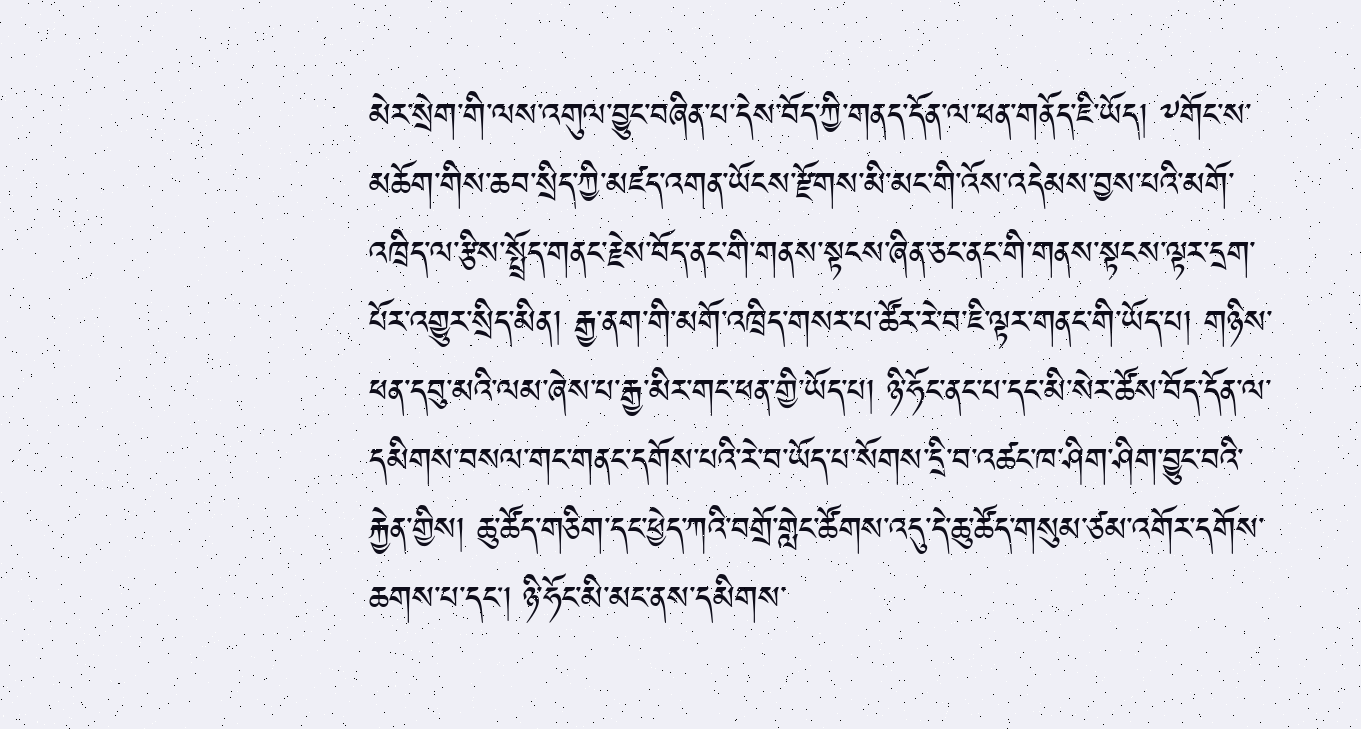མེར་སྲེག་གི་ལས་འགུལ་བྱུང་བཞིན་པ་དེས་བོད་ཀྱི་གནད་དོན་ལ་ཕན་གནོད་ཇི་ཡོད། ༸གོང་ས་མཆོག་གིས་ཆབ་སྲིད་ཀྱི་མཛད་འགན་ཡོངས་རྫོགས་མི་མང་གི་འོས་འདེམས་བྱས་པའི་མགོ་འཁྲིད་ལ་རྩིས་སྤྲོད་གནང་རྗེས་བོད་ནང་གི་གནས་སྟངས་ཞིན་ཅང་ནང་གི་གནས་སྟངས་ལྟར་དྲག་པོར་འགྱུར་སྲིད་མིན། རྒྱ་ནག་གི་མགོ་འཁྲིད་གསར་པ་ཚོར་རེ་བ་ཇི་ལྟར་གནང་གི་ཡོད་པ། གཉིས་ཕན་དབུ་མའི་ལམ་ཞེས་པ་རྒྱ་མིར་གང་ཕན་གྱི་ཡོད་པ། ཉི་ཧོང་ནང་པ་དང་མི་སེར་ཚོས་བོད་དོན་ལ་དམིགས་བསལ་གང་གནང་དགོས་པའི་རེ་བ་ཡོད་པ་སོགས་དྲི་བ་འཚང་ཁ་ཤིག་ཤིག་བྱུང་བའི་རྐྱེན་གྱིས། ཆུ་ཚོད་གཅིག་དང་ཕྱེད་ཀའི་བགྲོ་གླེང་ཚོགས་འདུ་དེ་ཆུ་ཚོད་གསུམ་ཙམ་འགོར་དགོས་ཆགས་པ་དང། ཉི་ཧོང་མི་མང་ནས་དམིགས་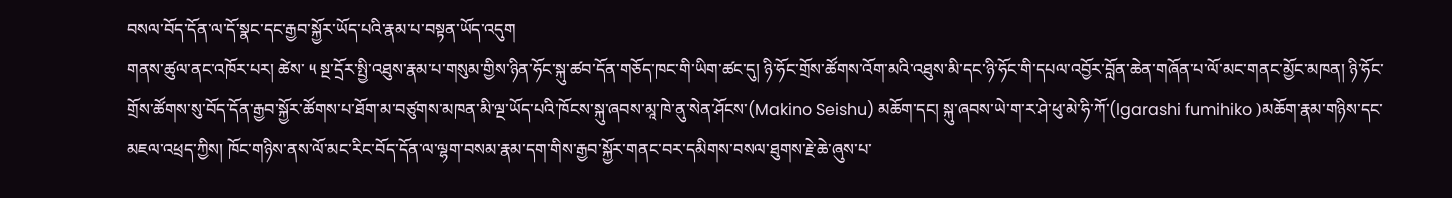བསལ་བོད་དོན་ལ་དོ་སྣང་དང་རྒྱབ་སྐྱོར་ཡོད་པའི་རྣམ་པ་བསྟན་ཡོད་འདུག
གནས་ཚུལ་ནང་འཁོར་པར། ཚེས་ ༥ སྔ་དྲོར་སྤྱི་འཐུས་རྣམ་པ་གསུམ་གྱིས་ཉིན་ཧོང་སྐུ་ཚབ་དོན་གཅོད་ཁང་གི་ཡིག་ཚང་དུ། ཉི་ཧོང་གྲོས་ཚོགས་འོག་མའི་འཐུས་མི་དང་ཉི་ཧོང་གི་དཔལ་འབྱོར་བློན་ཆེན་གཞོན་པ་ལོ་མང་གནང་མྱོང་མཁན། ཉི་ཧོང་གྲོས་ཚོགས་སུ་བོད་དོན་རྒྱབ་སྐྱོར་ཚོགས་པ་ཐོག་མ་བཙུགས་མཁན་མི་ལྔ་ཡོད་པའི་ཁོངས་སྐུ་ཞབས་མཱ་ཁེ་ནུ་སེན་ཤོངས་(Makino Seishu) མཆོག་དང། སྐུ་ཞབས་ཡེ་ག་ར་ཤེ་ཕུ་མེ་ཧི་ཀོ་(lgarashi fumihiko )མཆོག་རྣམ་གཉིས་དང་མཇལ་འཕྲད་ཀྱིས། ཁོང་གཉིས་ནས་ལོ་མང་རིང་བོད་དོན་ལ་ལྷག་བསམ་རྣམ་དག་གིས་རྒྱབ་སྐྱོར་གནང་བར་དམིགས་བསལ་ཐུགས་རྗེ་ཆེ་ཞུས་པ་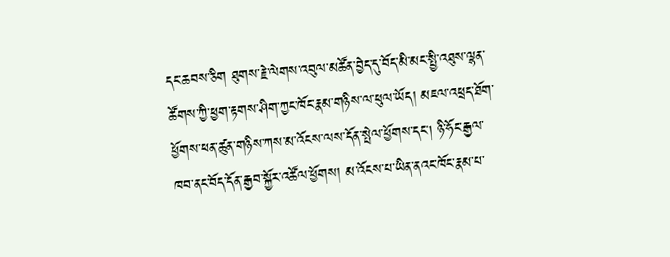དང་ཆབས་ཅིག ཐུགས་རྗེ་ལེགས་འབུལ་མཚོན་བྱེད་དུ་བོད་མི་མང་སྤྱི་འཐུས་ལྷན་ཚོགས་ཀྱི་ཕྱག་རྟགས་ཤིག་ཀྱང་ཁོང་རྣམ་གཉིས་ལ་ཕུལ་ཡོད། མཇལ་འཕྲད་ཐོག་ཕྱོགས་ཕན་ཚུན་གཉིས་ཀས་མ་འོངས་ལས་དོན་སྤེལ་ཕྱོགས་དང། ཉི་ཧོང་རྒྱལ་ཁབ་ནང་བོད་དོན་རྒྱབ་སྐྱོར་འཚོལ་ཕྱོགས། མ་འོངས་པ་ཡིན་ནའང་ཁོང་རྣམ་པ་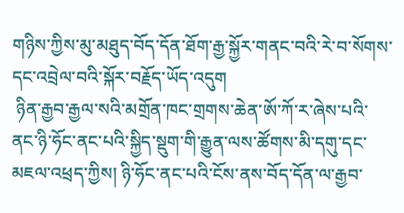གཉིས་ཀྱིས་མུ་མཐུད་བོད་དོན་ཐོག་རྒྱ་སྐྱོར་གནང་བའི་རེ་བ་སོགས་དང་འབྲེལ་བའི་སྐོར་བརྗོད་ཡོད་འདུག
 ཉིན་རྒྱབ་རྒྱལ་སའི་མགྲོན་ཁང་གྲགས་ཆེན་ཨོ་ཀོ་ར་ཞེས་པའི་ནང་ཉི་ཧོང་ནང་པའི་སྐྱིད་སྡུག་གི་རྒྱུན་ལས་ཚོགས་མི་དགུ་དང་མཇལ་འཕྲད་ཀྱིས། ཉི་ཧོང་ནང་པའི་ངོས་ནས་བོད་དོན་ལ་རྒྱབ་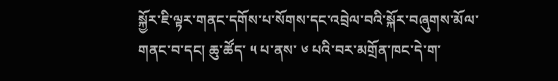སྐྱོར་ཇི་ལྟར་གནང་དགོས་པ་སོགས་དང་འབྲེལ་བའི་སྐོར་བཞུགས་མོལ་གནང་བ་དང། ཆུ་ཚོད་ ༥ པ་ནས་ ༦ པའི་བར་མགྲོན་ཁང་དེ་ག་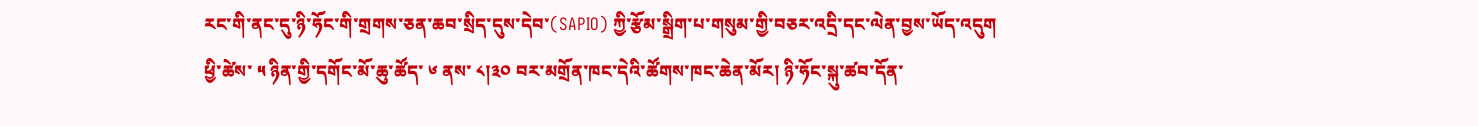རང་གི་ནང་དུ་ཉི་ཧོང་གི་གྲགས་ཅན་ཆབ་སྲིད་དུས་དེབ་(SAPIO) ཀྱི་རྩོམ་སྒྲིག་པ་གསུམ་གྱི་བཅར་འདྲི་དང་ལེན་བྱས་ཡོད་འདུག
ཕྱི་ཚེས་ ༥ ཉིན་གྱི་དགོང་མོ་ཆུ་ཚོད་ ༦ ནས་ ༨།༣༠ བར་མགྲོན་ཁང་དེའི་ཚོགས་ཁང་ཆེན་མོར། ཉི་ཧོང་སྐུ་ཚབ་དོན་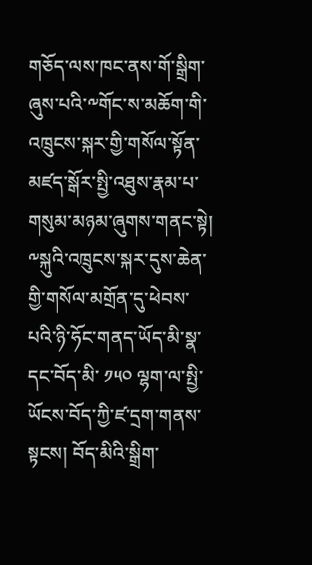གཅོད་ལས་ཁང་ནས་གོ་སྒྲིག་ཞུས་པའི་༸གོང་ས་མཆོག་གི་འཁྲུངས་སྐར་གྱི་གསོལ་སྟོན་མཛད་སྒོར་སྤྱི་འཐུས་རྣམ་པ་གསུམ་མཉམ་ཞུགས་གནང་སྟེ། ༸སྐུའི་འཁྲུངས་སྐར་དུས་ཆེན་གྱི་གསོལ་མགྲོན་དུ་ཕེབས་པའི་ཉི་ཧོང་གནད་ཡོད་མི་སྣ་དང་བོད་མི་ ༡༥༠ ལྷག་ལ་སྤྱི་ཡོངས་བོད་ཀྱི་ཛ་དྲག་གནས་སྟངས། བོད་མིའི་སྒྲིག་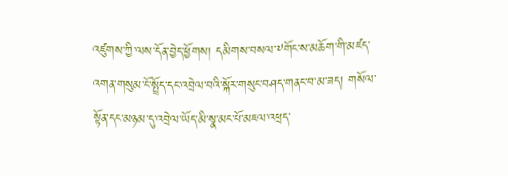འཛུགས་ཀྱི་ལས་དོན་བྱེད་ཕྱོགས། དམིགས་བསལ་༸གོང་ས་མཆོག་གི་མཛད་འགན་གསུམ་ངོ་སྤྲོད་དང་འབྲེལ་བའི་སྐོར་གསུང་བཤད་གནང་བ་མ་ཟད། གསོལ་སྟོན་དང་མཉམ་དུ་འབྲེལ་ཡོད་མི་སྣ་མང་པོ་མཇལ་འཕྲད་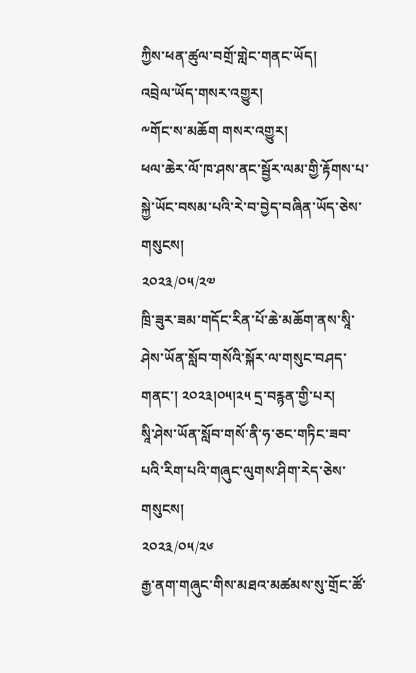ཀྱིས་ཕན་ཚུལ་བགྲོ་གླེང་གནང་ཡོད།
འབྲེལ་ཡོད་གསར་འགྱུར།
༸གོང་ས་མཆོག གསར་འགྱུར།
ཕལ་ཆེར་ལོ་ཁ་ཤས་ནང་སྦྱོར་ལམ་གྱི་རྟོགས་པ་སྐྱེ་ཡོང་བསམ་པའི་རེ་བ་བྱེད་བཞིན་ཡོད་ཅེས་གསུངས།
༢༠༢༣/༠༥/༢༧
ཁྲི་ཟུར་ཟམ་གདོང་རིན་པོ་ཆེ་མཆོག་ནས་སཱི་ཤེས་ཡོན་སློབ་གསོའི་སྐོར་ལ་གསུང་བཤད་གནང་། ༢༠༢༣།༠༥།༢༥ དྲ་བརྙན་གྱི་པར།
སཱི་ཤེས་ཡོན་སློབ་གསོ་ནི་ཧ་ཅང་གཏིང་ཟབ་པའི་རིག་པའི་གཞུང་ལུགས་ཤིག་རེད་ཅེས་གསུངས།
༢༠༢༣/༠༥/༢༦
རྒྱ་ནག་གཞུང་གིས་མཐའ་མཚམས་སུ་གྲོང་ཚོ་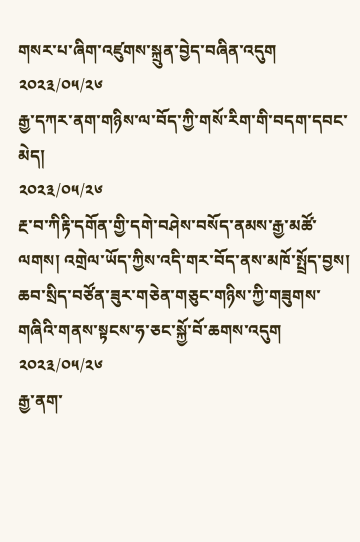གསར་པ་ཞིག་འཛུགས་སྐྲུན་བྱེད་བཞིན་འདུག
༢༠༢༣/༠༥/༢༦
རྒྱ་དཀར་ནག་གཉིས་ལ་བོད་ཀྱི་གསོ་རིག་གི་བདག་དབང་མེད།
༢༠༢༣/༠༥/༢༦
རྔ་བ་ཀིརྟི་དགོན་གྱི་དགེ་བཤེས་བསོད་ནམས་རྒྱ་མཚོ་ལགས། འགྲེལ་ཡོད་ཀྱིས་འདི་གར་བོད་ནས་མཁོ་སྤྲོད་བྱས།
ཆབ་སྲིད་བཙོན་ཟུར་གཅེན་གཅུང་གཉིས་ཀྱི་གཟུགས་གཞིའི་གནས་སྟངས་ཧ་ཅང་སྐྱོ་བོ་ཆགས་འདུག
༢༠༢༣/༠༥/༢༦
རྒྱ་ནག་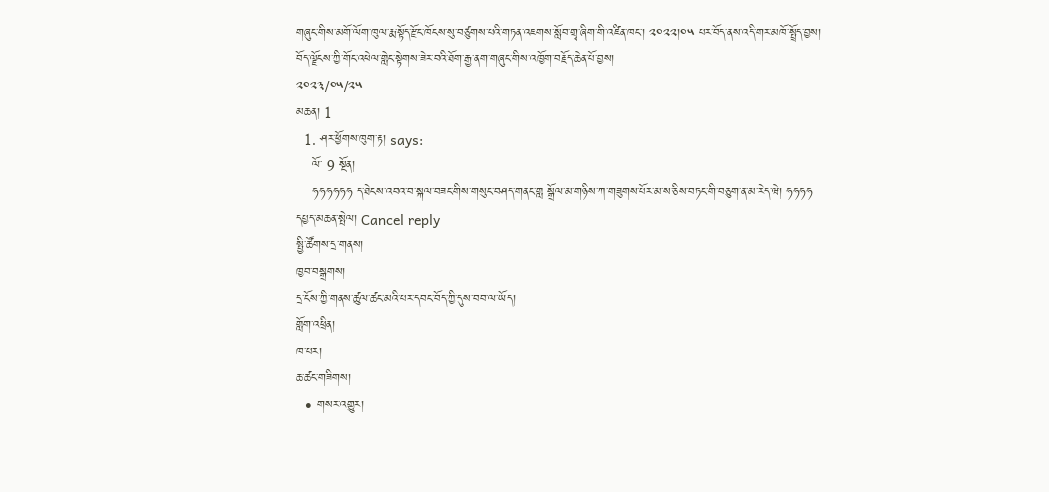གཞུང་གིས་མགོ་ལོག་ཁུལ་རྨ་སྟོད་རྫོང་ཁོངས་སུ་བཙུགས་པའི་གཏན་འཇགས་སློབ་གྲྭ་ཞིག་གི་འཛིན་ཁང་། ༢༠༢༢།༠༥ པར་བོད་ནས་འདི་གར་མཁོ་སྤྲོད་བྱས།
བོད་ལྗོངས་ཀྱི་གོང་འཕེལ་གླེང་སྟེགས་ཟེར་བའི་ཐོག་རྒྱ་ནག་གཞུང་གིས་འཁྱོག་བརྗོད་ཆེན་པོ་བྱས།
༢༠༢༣/༠༥/༢༥
མཆན། 1
  1. ཤར་ཕྱོགས་ཁུག་རྟ། says:
    ལོ་ 9 སྔོན།
    ཧཧཧཧཧཧ ད་ཐེངས་འབའ་བ་སྐལ་བཟང་གིས་གསུང་བཤད་གནང་གླ སྒྲོལ་མ་གཉིས་ཀ་གཟུགས་པོར་མ་ས་ཅིས་བཏང་གི་བཅུག་ན་མ་རེད་ཝེ། ཧཧཧཧ
དཔྱད་མཆན་སྤེལ། Cancel reply
སྤྱི་ཚོགས་དྲ་གནས།
ཁྱབ་བསྒྲགས།
དྲ་ངོས་ཀྱི་གནས་ཚུལ་ཚང་མའི་པར་དབང་བོད་ཀྱི་དུས་བབ་ལ་ཡོད།
གློག་འཕྲིན།
ཁ་པར།
ཆ་ཚང་གཟིགས།
  • གསར་འགྱུར།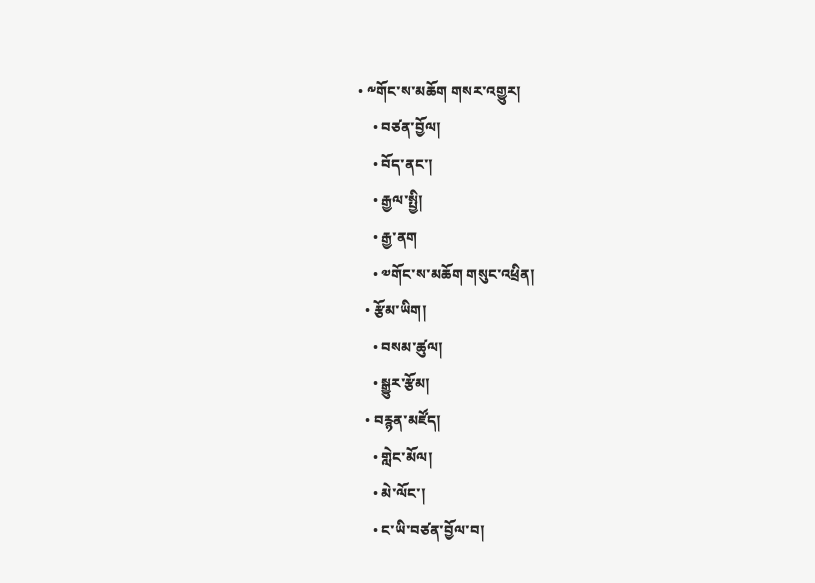• ༸གོང་ས་མཆོག གསར་འགྱུར།
    • བཙན་བྱོལ།
    • བོད་ནང་།
    • རྒྱལ་སྤྱི།
    • རྒྱ་ནག
    • ༧གོང་ས་མཆོག གསུང་འཕྲིན།
  • རྩོམ་ཡིག།
    • བསམ་ཚུལ།
    • སྒྱུར་རྩོམ།
  • བརྙན་མཛོད།
    • གླེང་མོལ།
    • མེ་ལོང་།
    • ང་ཡི་བཙན་བྱོལ་བ།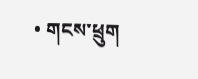• གངས་ཕྲུག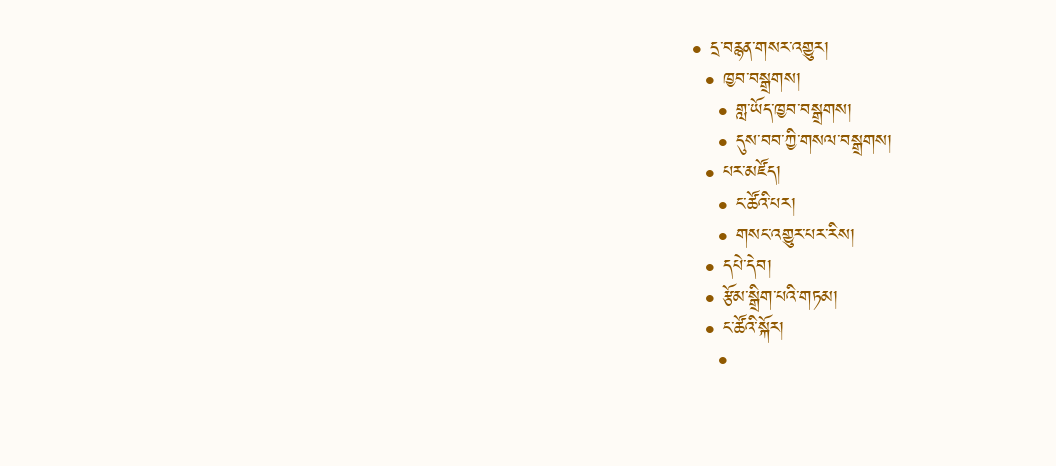• དྲ་བརྙན་གསར་འགྱུར།
  • ཁྱབ་བསྒྲགས།
    • གླ་ཡོད་ཁྱབ་བསྒྲགས།
    • དུས་བབ་ཀྱི་གསལ་བསྒྲགས།
  • པར་མཛོད།
    • ང་ཚོའི་པར།
    • གསང་འགྱུར་པར་རིས།
  • དཔེ་དེབ།
  • རྩོམ་སྒྲིག་པའི་གཏམ།
  • ང་ཚོའི་སྐོར།
    •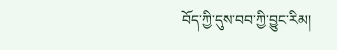བོད་ཀྱི་དུས་བབ་ཀྱི་བྱུང་རིམ།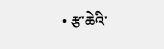• རྩ་ཆེའི་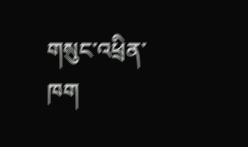གསུང་འཕྲིན་ཁག